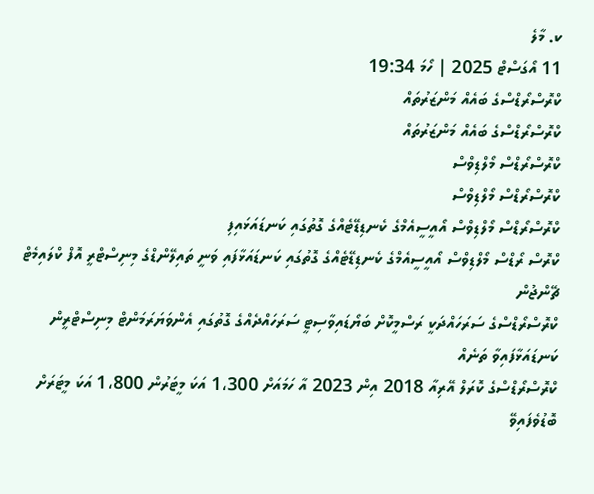ކ. މާލެ
11 އޯގަސްޓް 2025 | ހޯމަ 19:34
ކްރޮސްރޯޑްސްގެ ބައެއް މަންޒަރުތައް
ކްރޮސްރޯޑްސްގެ ބައެއް މަންޒަރުތައް
ކްރޮސްރޯޑްސް މޯލްޑިވްސް
ކްރޮސްރޯޑްސް މޯލްޑިވްސް
ކްރޮސްރޯޑްސް މޯލްޑިވްސް އޯއީސީއެމްގެ ކެނޑިޑޭޓެއްގެ ގޮތުގައި ކަނޑައަޅައިފި
ކްރޮސް ރޯޑްސް މޯލްޑިވްސް އޯއީސީއެމްގެ ކެނޑިޑޭޓެއްގެ ގޮތުގައި ކަނޑައަޅާފައި ވަނީ ތައިލޭންޑްގެ މިނިސްޓްރީ އޮފް ކްލައިމެޓް ޗޭންޖުން
ކްރޮސްރޯޑްސްގެ ސަރަހައްދަކީ ރަސްމީކޮށް ބަޔޯޑައިވާސިޓީ ސަރަހައްދެއްގެ ގޮތުގައި އެންވަޔަރަމަންޓް މިނިސްޓްރީން ކަނޑައަޅާފައިވާ ތަނެއް
ކްރޮސްރޯޑްސްގެ ކޮރަލް އޭރިއާ 2018 އިން 2023 އާ ހަމައަށް 1،300 އަކަ މީޓަރުން 1،800 އަކަ މީޓަރަށް ބޮޑުވެފައިވޭ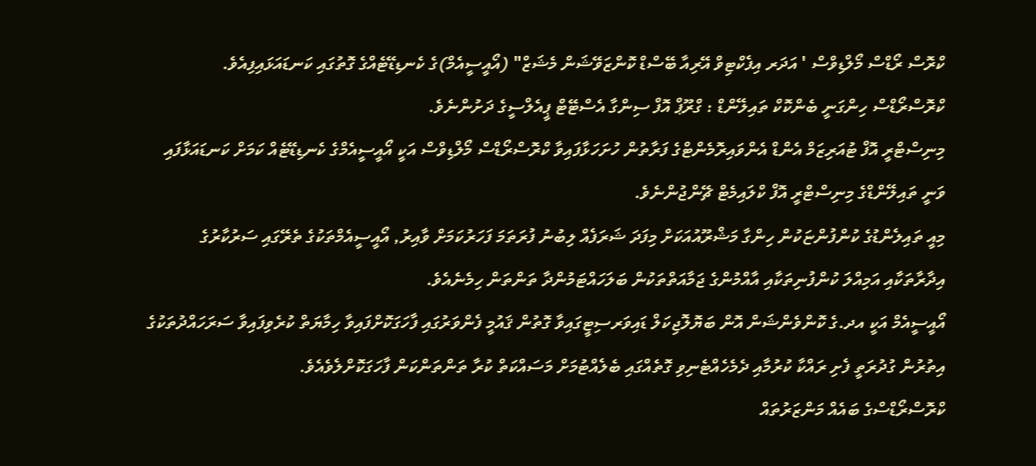ކްރޮސް ރޯޑްސް މޯލްޑިވްސް ' އަދަރ އިފެކްޓިވް އޭރިއާ ބޭސްޑް ކޮންޒަވޭޝަން މެޝަޒް" (އޯއީސީއެމް)ގެ ކެނޑިޑޭޓެއްގެ ގޮތުގައި ކަނޑައަޅައިފިއެވެ.
ކްރޮސްރޯޑްސް ހިންގަނީ ބެންކޮކް ތައިލޭންޑް : ގްރޫޕް އޮފް ސިންގާ އެސްޓޭޓް ޕީއެލްސީގެ ދަށުންނެވެ.
މިނިސްޓްރީ އޮފް ޓުއަރިޒަމް އެންޑް އެންވައިރޮމެންޓްގެ ފަރާތުން ހުށަހަޅާފައިވާ ކްރޮސްރޯޑްސް މޯލްޑިވްސް އަކީ އޯއީސީއެމްގެ ކެނޑިޑޭޓެއް ކަމަށް ކަނޑައަޅާފައި ވަނީ ތައިލޭންޑްގެ މިނިސްޓްރީ އޮފް ކްލައިމެޓް ޗޭންޖުންނެވެ.
މިއީ ތައިލެންޑުގެ ކުންފުންޏަކުން ހިންގާ މަޝްރޫއުއަކަށް މިފަދަ ޝަރަފެއް ލިބުނު ފުރަތަމަ ފަހަރުކަމަށް ވާއިރު, އޯއީސީއެމްތަކުގެ ތެރޭގައި ސަރުކާރުގެ އިދާރާތަކާއި އަމިއްލަ ކުންފުނިތަކާއި އާއްމުންގެ ޖަމާއަތްތަކުން ބަލަހައްޓަމުންދާ ތަންތަން ހިމެނެއެވެ.
އޯއީސީއެމް އަކީ އދ.ގެ ކޮންވެންޝަން އޮން ބަޔޮލޮޖިކަލް ޑައިވަރސިޓީގައިވާ ގޮތުން ޤައުމީ ފެންވަރުގައި ފާހަގަކޮށްފައިވާ ހިމާޔަތް ކުރެވިފައިވާ ސަރަހައްދުތަކުގެ އިތުރުން ގުދުރަތީ ފެށި ރައްކާ ކުރުމާއި ދެމެހެއްޓެނިވި ގޮތެއްގައި ބެލެއްޓުމަށް މަސައްކަތް ކުރާ ތަންތަންކަން ފާހަގަކޮށްލެވެއެވެ.
ކްރޮސްރޯޑްސްގެ ބައެއް މަންޒަރުތައް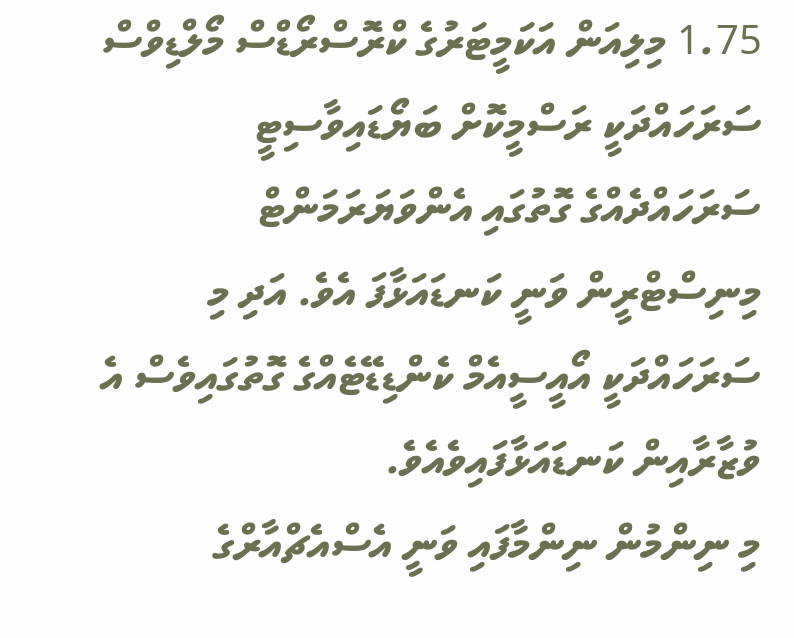1.75 މިލިއަން އަކަމީޓަރުގެ ކްރޮސްރޯޑްސް މޯލްޑިވްސް ސަރަހައްދަކީ ރަސްމީކޮށް ބަޔޯޑައިވާސިޓީ ސަރަހައްދެއްގެ ގޮތުގައި އެންވަޔަރަމަންޓް މިނިސްޓްރީން ވަނީ ކަނޑައަޅާފަ އެވެ. އަދި މި ސަރަހައްދަކީ އޯއީސީއެމް ކެންޑިޑޭޓެއްގެ ގޮތުގައިވެސް އެ ވުޒާރާއިން ކަނޑައަޅާފައިވެއެވެ.
މި ނިންމުން ނިންމާފައި ވަނީ އެސްއެޗްއާރްގެ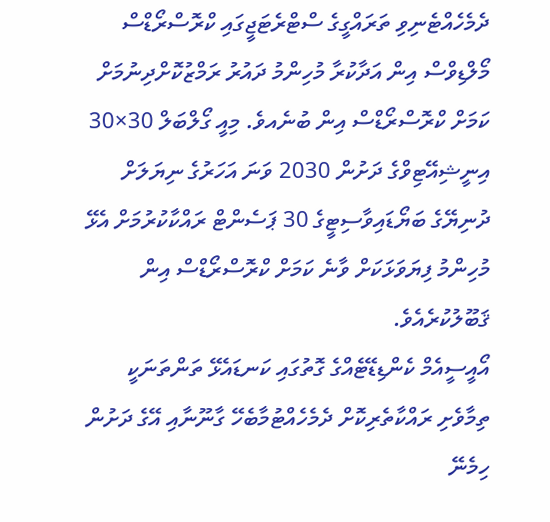ދެމެހެއްޓެނިވި ތަރައްގީގެ ސްޓްރެޓަޖީގައި ކްރޮސްރޯޑްސް މޯލްޑިވްސް އިން އަދާކުރާ މުހިންމު ދައުރު ރަމްޒުކޮށްދިނުމަށް ކަމަށް ކްރޮސްރޯޑްސް އިން ބުނެއވެ. މިއީ ގޯލްބަލް 30×30 އިނީޝިއޭޓިވްގެ ދަށުން 2030 ވަނަ އަހަރުގެ ނިޔަލަށް ދުނިޔޭގެ ބަޔޯޑައިވާސިޓީގެ 30 ޕަސެންޓް ރައްކާކުރުމަށް އެޅޭ މުހިންމު ފިޔަވަޅަކަށް ވާނެ ކަމަށް ކްރޮސްރޯޑްސް އިން ޤަބޫލުކުރެއެވެ.
އޯއީސީއެމް ކެންޑިޑޭޓެއްގެ ގޮތުގައި ކަނޑައެޅޭ ތަންތަނަކީ ތިމާވެށި ރައްކާތެރިކޮށް ދެމެހެއްޓުމާބެހޭ ގާނޫނާއި އޭގެ ދަށުން ހިމެނޭ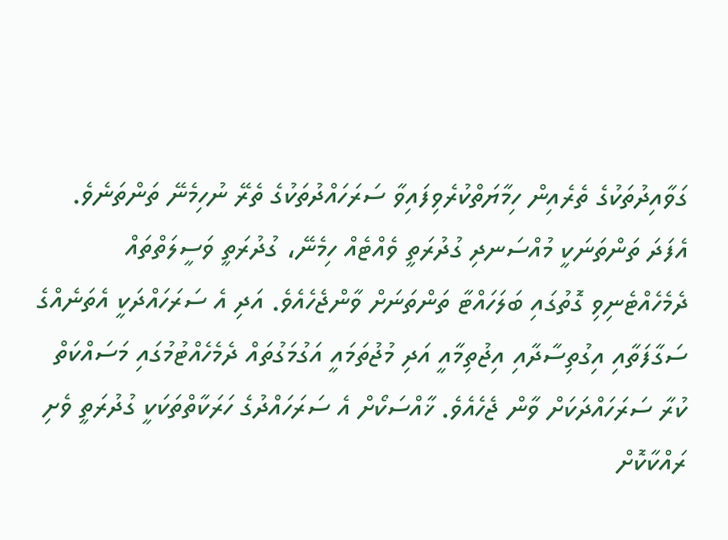ގަވާއިދުތަކުގެ ތެރެއިން ހިމާޔަތްކުރެވިފައިވާ ސަރަހައްދުތަކުގެ ތެރޭ ނުހިމެނޭ ތަންތަނެވެ.
އެފަދަ ތަންތަނަކީ މުއްސަނދި ގުދުރަތީ ވެއްޓެއް ހިމެނޭ، ގުދުރަތީ ވަސީލަތްތައް ދެމެހެއްޓެނިވި ގޮތުގައި ބަލަހައްޓާ ތަންތަނަށް ވާންޖެހެއެވެ. އަދި އެ ސަރަހައްދަކީ އެތަނެއްގެ ސަގާފަތާއި އިގުތިސާދާއި އިޖުތިމާއީ އަދި މުޖުތަމައީ އަގުމަގުތައް ދެމެހެއްޓުމުގައި މަސައްކަތް ކުރާ ސަރަހައްދަކަށް ވާން ޖެހެއެވެ. ޚާއްސަކޯށް އެ ސަރަހައްދުގެ ހަރަކާތްތަކަކީ ގުދުރަތީ ވެށި ރައްކާކޮށް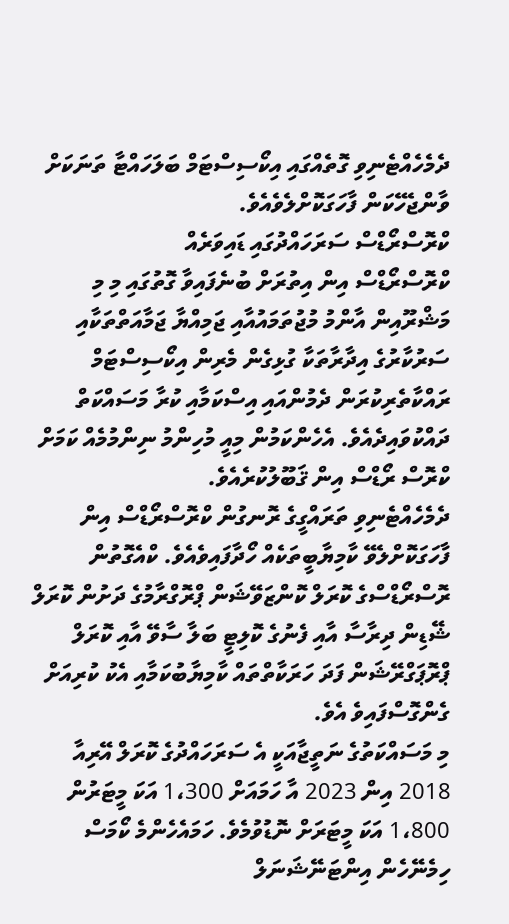ދެމެހެއްޓެނިވި ގޮތެއްގައި އިކޯސިސްޓަމް ބަލަހައްޓާ ތަނަކަށް ވާންޖެހޭކަން ފާހަގަކޮށްލެވެއެވެ.
ކްރޮސްރޯޑްސް ސަރަހައްދުގައި ޑައިވަރެއް
ކްރޮސްރޯޑްސް އިން އިތުރަށް ބުނެފައިވާ ގޮތުގައި މި މި މަޝްރޫއިން އާންމު މުޖުތަމައުއާއި ޖަމިއްޔާ ޖަމާއަތްތަކާއި ސަރުކާރުގެ އިދާރާތަކާ ގުޅިގެން މެރިން އިކޯސިސްޓަމް ރައްކާތެރިކުރަން ދެމުންއައި އިސްކަމާއި ކުރާ މަސައްކަތް ދައްކުވައިދެއެވެ. އެހެންކަމުން މިއީ މުހިންމު ނިންމުމެއް ކަމަށް ކްރޮސް ރޯޑްސް އިން ޤަބޫލުކުރެއެވެ.
ދެމެހެއްޓެނިވި ތަރައްގީގެ ރޮނގުން ކްރޮސްރޯޑްސް އިން ފާހަގަކޮށްލެވޭ ކާމިޔާބީތަކެއް ހޯދާފައިވެއެވެ. ކްއެގޮތުން ރޮސްރޯޑްސްގެ ކޮރަލް ކޮންޒަވޭޝަން ޕްރޮގްރާމުގެ ދަށުން ކޮރަލް ޝޭޑިން ދިރާސާ އާއި ފެނުގެ ކޮލިޓީ ބަލާ ސާވޭ އާއި ކޮރަލް ޕްރޮޕަގްރޭޝަން ފަދަ ހަރަކާތްތައް ކާމިޔާބުކަމާއި އެކު ކުރިއަށް ގެންގޮސްފައިވެ އެވެ.
މި މަސައްކަތުގެ ނަތީޖާއަކީ އެ ސަރަހައްދުގެ ކޮރަލް އޭރިއާ 2018 އިން 2023 އާ ހަމައަށް 1،300 އަކަ މީޓަރުން 1،800 އަކަ މީޓަރަށް ނޮޑުވުމެވެ. ހަމައެހެންމެ ކޯމަސް ހިމެނޭހެން އިންޓަނޭޝަނަލް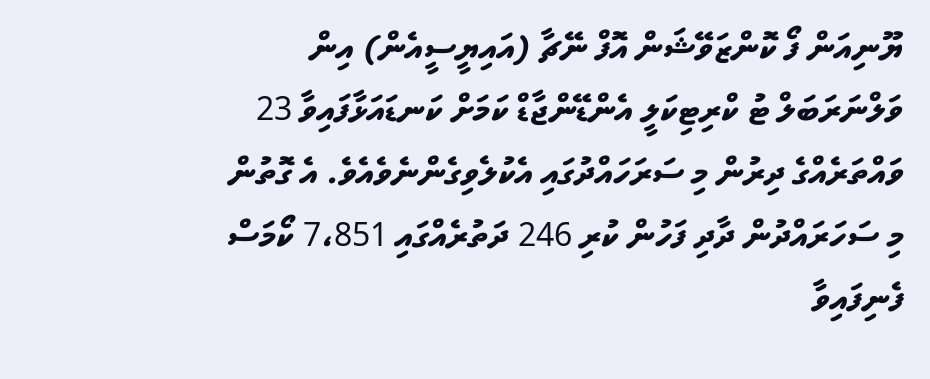ޔޫނިއަން ފޯ ކޮންޒަވޭޝަން އޮފް ނޭޗާ (އައިޔީސީއެން) އިން ވަލްނަރަބަލް ޓު ކްރިޓިކަލީ އެންޑޭންޖާޑް ކަމަށް ކަނޑައަޅާފައިވާ 23 ވައްތަރެއްގެ ދިރުން މި ސަރަހައްދުގައި އެކުލެވިގެންނެވެއެވެ. އެ ގޮތުން މި ސަހަރައްދުން ދާދި ފަހުން ކުރި 246 ދަތުރެއްގައި 7،851 ކޯމަސް ފެނިފައިވާ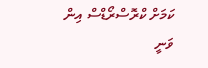ކަމަށް ކްރޮސްރޯޑްސް އިން ވަނީ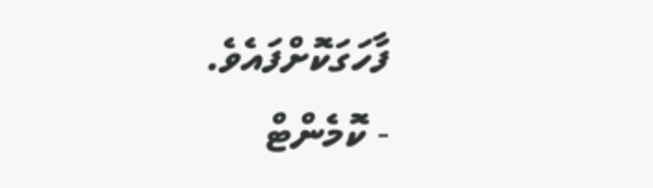ފާހަގަކޮށްފައެވެ.
- ކޮމެންޓް